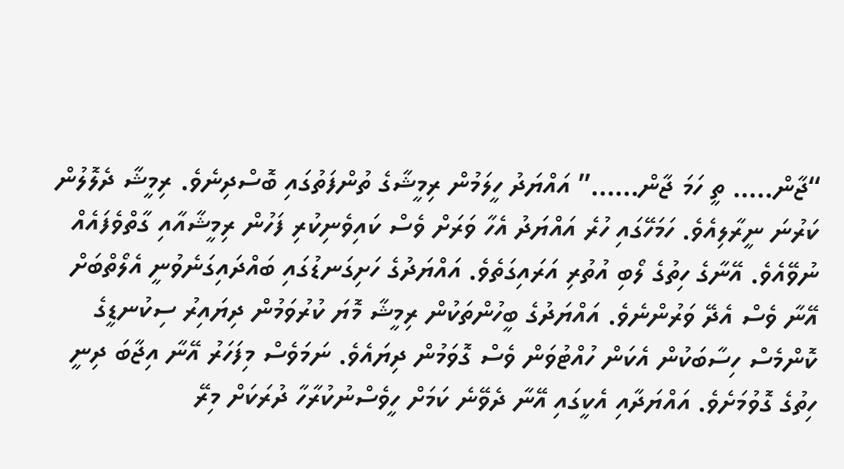“ޖާން….. ތީ ހަމަ ޖާން……” އައްޔަދު ހީލަމުން ރިމީޝާގެ ތުންފަތުގައި ބޮސްދިނެވެ. ރިމީޝާ ދެލޮލުން ކަރުނަ ނީރާލިއެވެ. ހަމަހޭގައި ހުރެ އައްޔަދު އެހާ ވަރަށް ވެސް ކައިވެނިކުރި ފަހުން ރިމީޝާއާއި ގާތްވެފައެއް ނުވޭއެވެ. އޭނާގެ ހިތުގެ ލޯބި އުތުރި އަރައިގަތެވެ. އައްޔަދުގެ ހަށިގަނޑުގައި ބައްދައިގަނެވުނީ އެލޯތްބަށް އޭނާ ވެސް އެދޭ ވަރުންނެވެ. އައްޔަދުގެ ބީހުންތަކުން ރިމީޝާ މޮޔަ ކުރުވަމުން ދިޔައިރު ސިކުނޑީގެ ކޮންމެސް ހިސާބަކުން އެކަން ހުއްޓުވަން ވެސް ގޮވަމުން ދިޔައެވެ. ނަމަވެސް މިފަހަރު އޭނާ އިޖާބަ ދިނީ ހިތުގެ ގޮވުމަށެވެ. އައްޔަދާއި އެކީގައި އޭނާ ދެވޭނެ ކަމަށް ހީވެސްނުކުރާހާ ދުރަކަށް މިރޭ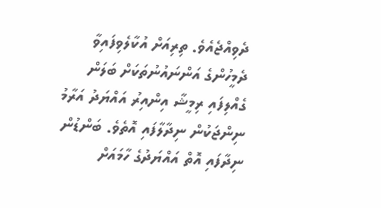ދެވިއްޖެއެވެ. ތިރިއަށް އުކާލެވިފައިވާ ދެމީހުންގެ އަންނައުނުތަކަށް ބަލަން ގެއްލިފައި ރިމީޝާ އިންއިރު އައްޔަދު އަރާމު ނިންޖަކުން ނިދާލާފައި އޮތެވެ. ބަންޑުން ނިދާފައި އޮތް އައްޔަދުގެ ހާމައަށް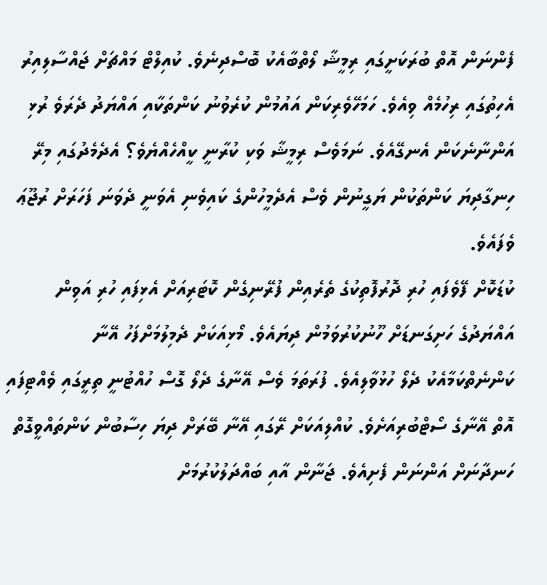ފެންނަން އޮތް ބުރަކަށީގައި ރިމީޝާ ލޯތްބާއެކު ބޮސްދިނެވެ. ކުއިލްޓް މައްޗަށް ޖައްސާލިއިރު އެހިތުގައި ރިހުމެއް ވިއެވެ. ހަމަހޭވެރިކަން އައުމުން ކުރެވުނު ކަންތަކާއި އައްޔަދު ދެރަވެ ރުޅި އަންނާނެކަން އެނގޭއެވެ. ނަމަވެސް ރިމީޝާ ވަކި ކުރާނީ ކީއްހެއްޔެވެ؟ އެދެމެދުގައި މިރޭ ހިނގާދިޔަ ކަންތަކުން ޔަގީނުން ވެސް އެދެމީހުންގެ ކައިވެނި އެވަނީ ދެވަނަ ފަހަރަށް ރުޖޫޢަ ވެފައެވެ.
ކުޑަކޮށް ފޭވެފައި ހުރި ދޮރުފޮތިކުގެ ތެރެއިން ފުރޭނިގެން ކޮޓަރިއަށް އެޅިފައި ހުރި އަވިން އައްޔަދުގެ ހަށިގަނޑަށް ހޫނުކުރުވަމުން ދިޔައެވެ. މޯޅިއަކަށް ދެމިލުމަށްފަހު އޭނާ ކަންނެތްކަމާއެކު ދެލޯ ހުޅުވާލިއެވެ. ފުރަތަމަ ވެސް އޭނާގެ ދެލޯ ގޮސް ހުއްޓުނީ ތިރީގައި ވެއްޓިފައި އޮތް އޭނާގެ ސޯޓްބުރިއަށެވެ. ކުއްލިއަކަށް ރޭގައި އޭނާ ބޭރަށް ދިޔަ ހިސާބުން ކަންތައްވީގޮތް ހަނދާނަށް އަންނަން ފެށިއެވެ. ޖަނާން އާއި ބައްދަލުކުރުމަށް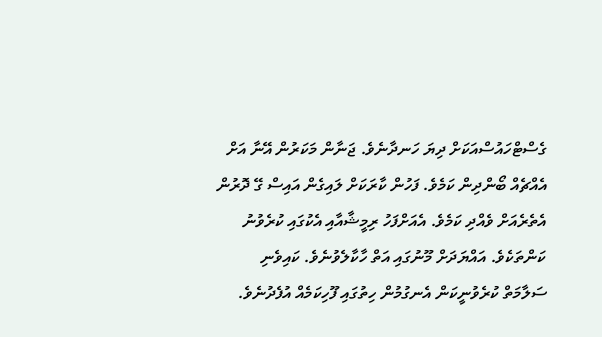ގެސްޓްހައުސްއަކަށް ދިޔަ ހަނދާނެވެ. ޖަނާން މަކަރުން އޭނާ އަށް އެއްޗެއް ބޯންދިން ކަމެވެ. ފަހުން ކާރަކަށް ލައިގެން އައިސް ގޭ ދޮރުން އެތެރެއަށް ވެއްދި ކަމެވެ. އެއަށްފަހު ރިމީޝާއާއި އެކުގައި ކުރެވުނު ކަންތަކެވެ. އައްޔަދަށް މޫނުގައި އަތް ހާކާލެވުނެވެ. ކައިވެނި ސަލާމަތް ކުރެވުނީކަން އެނގުމުން ހިތުގައި ފޫހިކަމެއް އުފެދުނެވެ.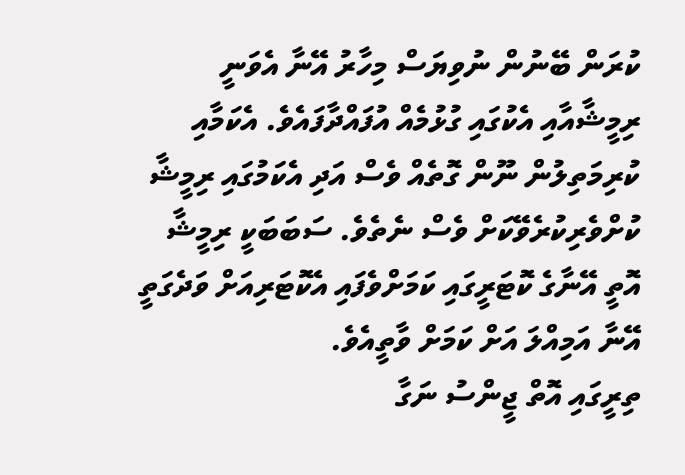ކުރަން ބޭނުން ނުވިޔަސް މިހާރު އޭނާ އެވަނީ ރިމީޝާއާއި އެކުގައި ގުޅުމެއް އުފައްދާފައެވެ. އެކަމާއި ކުރިމަތިލުން ނޫން ގޮތެއް ވެސް އަދި އެކަމުގައި ރިމީޝާ ކުށްވެރިކުރެވޭކަށް ވެސް ނެތެވެ. ސަބަބަކީ ރިމީޝާ އޮތީ އޭނާގެ ކޮޓަރީގައި ކަމަށްވެފައި އެކޮޓަރިއަށް ވަދެގަތީ އޭނާ އަމިއްލަ އަށް ކަމަށް ވާތީއެވެ.
ތިރީގައި އޮތް ޖީންސު ނަގާ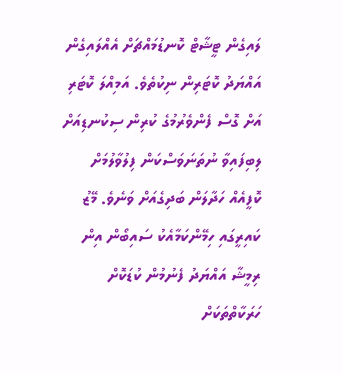ލައިގެން ޓީޝާޓް ކޮނޑުމައްޗަށް އެއްލައިގެން އައްޔަދު ކޮޓަރިން ނިކުތެވެ. އަމިއްލަ ކޮޓަރި އަށް ގޮސް ފެންވެރުމުގެ ކުރިން ސިކުނޑިއަށް ލިބިފައިވާ ނުތަނަވަސްކަން ފިލުވާލުމަށް ކޮފީއެއް ހަދާލަން ބަދިގެއަށް ވަނެވެ. މޭޒު ކައިރީގައި ހިމޭންކަމާއެކު ސައިބޯން އިން ރިމީޝާ އައްޔަދު ފެނުމުން ކުޑަކޮށް ހަރަކާތްތަކަށް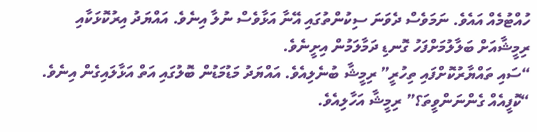ހުއްޓުމެއް އައެވެ. ނަމަވެސް ދެވަނަ ސިކުންތުގައި އޭނާ އަޅާވެސް ނުލާ އިނެވެ. އައްޔަދު އިރުކޮޅަކާއި ރިމީޝާއަށް ބަލާލުމަށްފަހު ގޮނޑި ދަމާލަމުން އިށީނެވެ.
“ސައި ތައްޔާރުކޮށްފައި ތިހުރީ” ރިމީޝާ ބުނެލިއެވެ. އައްޔަދު މަޑުމަޑުން ބޮލުގައި އަތް އަޅާލައިގެން އިނެވެ.
“ކޮފީއެއް ގެންނަންވީތަ؟” ރިމީޝާ އަހާލިއެވެ.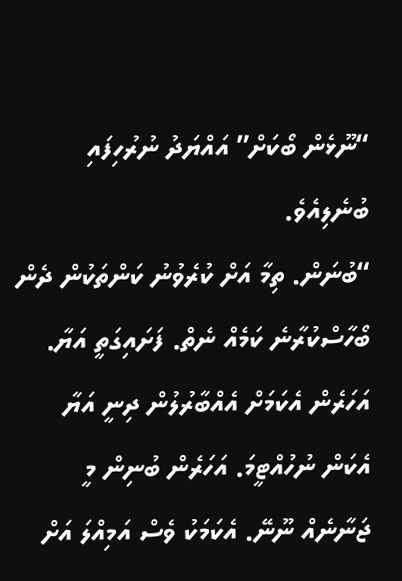“ނޫޅެން ބޯކަށް” އައްޔަދު ނުރުހިފައި ބުނެލިއެވެ.
“ބުނަން. ތިމާ އަށް ކުރެވުނު ކަންތަކުން ދެން ބޯހާސްކުރާނެ ކަމެއް ނެތް. ފަށައިގަތީ އަޔާ. އަހަރެން އެކަމަށް އެއްބާރުލުން ދިނީ އަޔާ އެކަން ނުހުއްޓީމަ. އަހަރެން ބުނިން މީ ޖަނާނެއް ނޫނޭ. އެކަމަކު ވެސް އަމިއްލަ އަށް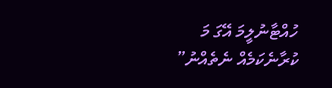ހުއްޓާނުލީމަ އޭގަ މަ ކުރާނެކަމެއް ނެތެއްނު”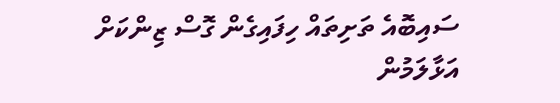ސައިބޮއެ ތަށިތައް ހިފައިގެން ގޮސް ޒިންކަށް އަޅާލަމުން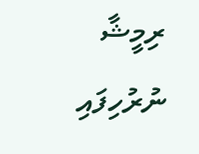ރިމީޝާ ނުރުހިފައި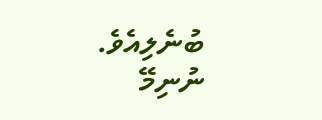ބުނެލިއެވެ.
ނުނިމޭ